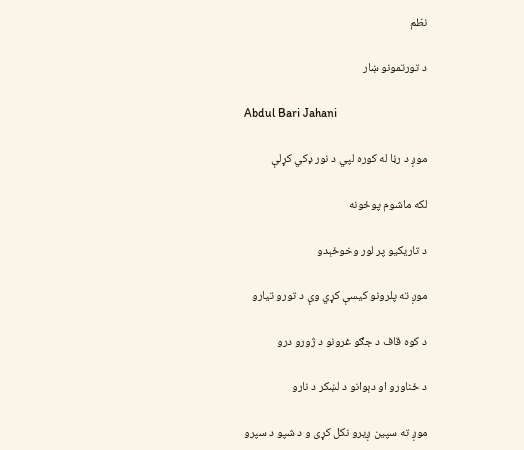نظم

د تورتمونو ښار

Abdul Bari Jahani

موږ د رڼا له كوره لپي د نور ډكي كړلې

لكه ماشوم پوځونه

د تاريكيو پر لور وخوځېدو

موږ ته پلرونو كيسې كړي وې د تورو تيارو

د كوه قاف د جګو غرونو د ژورو درو

د ځناورو او دېوانو د لښكر د نارو

موږ ته سپين ږيرو نكل كړى و د شپو د سپرو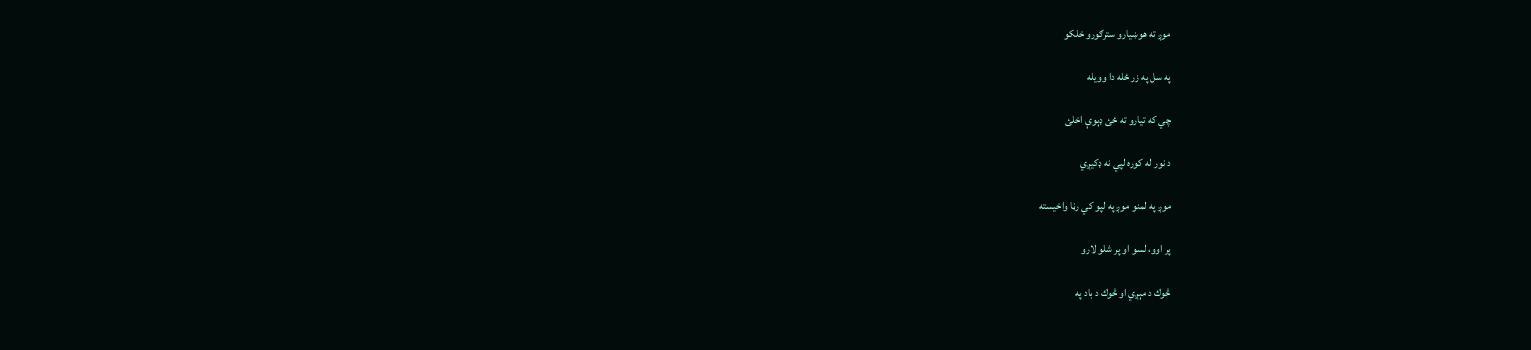موږ ته هوښيارو سترګورو خلكو

په سل په زر ځله دا وويله

چي كه تيارو ته ځئ ډېوې اخلئ

د نور له كوره لپي نه ډكيږي

موږ په لمنو موږ په لپو كي رڼا واخيسته

پر اوو، لسو او پر شلو لارو

څوك د مېږي او څوك د باد په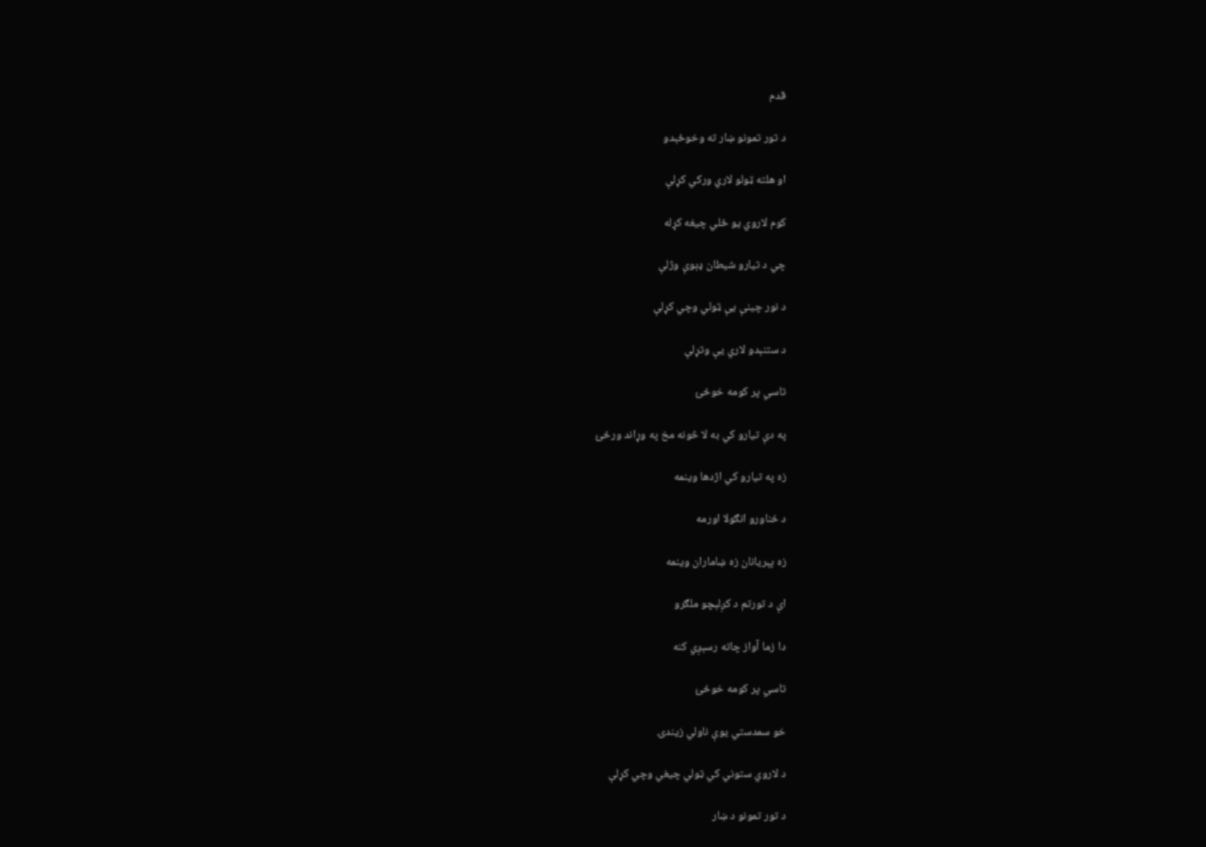قدم

د تور تمونو ښار ته وخوځېدو

او هلته ټولو لاري وركي كړلې

كوم لاروي يو ځلي چيغه كړله

چي د تيارو شيطان ډېوې وژلې

د نور چينې يې ټولي وچي كړلې

د ستنېدو لاري يې وتړلې

تاسي پر كومه خوځئ

په دې تيارو كي به لا څونه مخ په وړاند ورځئ

زه په تيارو كي اژدها وينمه

د ځناورو انګولا اورمه

زه پېريانان زه ښاماران وينمه

اې د تورتم د كږلېچو ملګرو

دا زما آواز چاته رسېږي كنه

تاسي پر كومه خوځئ

خو سمدستي يوې ناولي زيندۍ

د لاروي ستوني كي ټولي چيغي وچي كړلې

د تور تمونو د ښار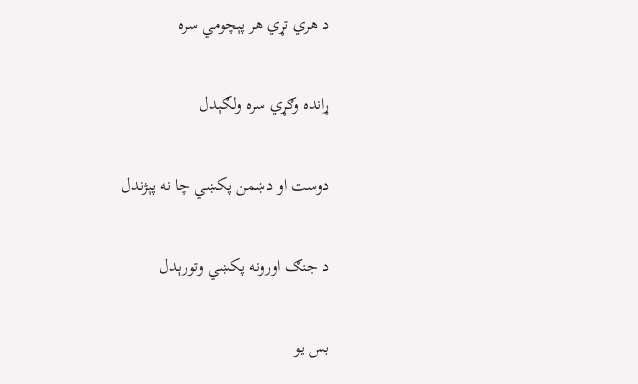د هري تړي هر پېچومي سره

ړانده وګړي سره ولګېدل

دوست او دښمن پكښي چا نه پېژندل

د جنګ اورونه پكښي وتورېدل

بس يو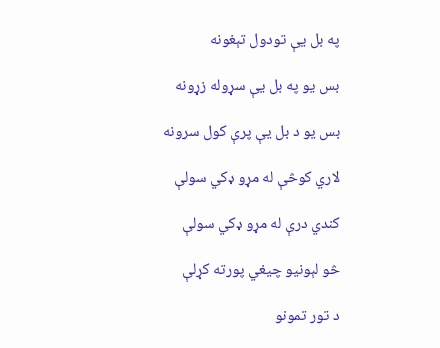په بل يې تودول تېغونه

بس يو په بل يې سړوله زړونه

بس يو د بل يې پرې كول سرونه

لاري كوڅې له مړو ډكي سولې

كندي درې له مړو ډكي سولې

څو لېونيو چيغي پورته كړلې

د تور تمونو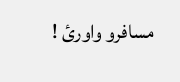مسافرو واورئ !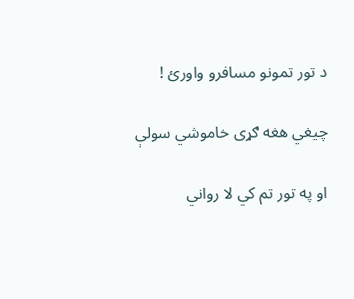د تور تمونو مسافرو واورئ !

چيغي هغه ګړى خاموشي سولې

او په تور تم كي لا رواني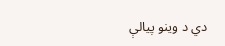دي د وينو پيالې